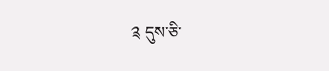༉ དུས་ཅི་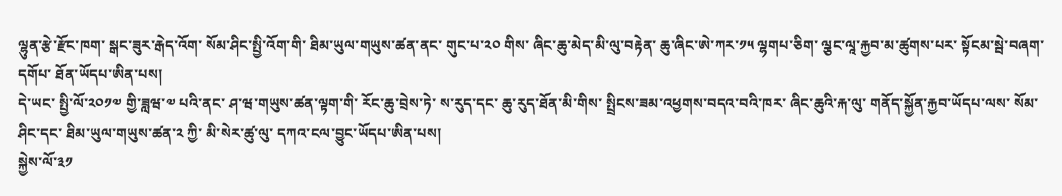ལྷུན་རྩེ་རྫོང་ཁག་ སྒང་ཟུར་རྒེད་འོག་ སོམ་ཤིང་སྤྱི་འོག་གི་ ཐིམ་ཡུལ་གཡུས་ཚན་ནང་ གུང་པ་༢༠ གིས་ ཞིང་ཆུ་མེད་མི་ལུ་བརྟེན་ ཆུ་ཞིང་ཨེ་ཀར་༡༥ ལྷགཔ་ཅིག་ ལྕང་ལཱ་རྐྱབ་མ་ཚུགས་པར་ སྟོངམ་སྦེ་བཞག་ དགོཔ་ ཐོན་ཡོདཔ་ཨིན་པས།
དེ་ཡང་ སྤྱི་ལོ་༢༠༡༧ གྱི་ཟླཝ་༧ པའི་ནང་ ཤ་ཝ་གཡུས་ཚན་ལྟག་གི་ རོང་ཆུ་བྲེས་ཏེ་ ས་རུད་དང་ ཆུ་རུད་ཐོན་མི་གིས་ སྤྲིངས་ཟམ་འཕྱགས་བདའ་བའི་ཁར་ ཞིང་ཆུའི་རྐ་ལུ་ གནོད་སྐྱོན་རྐྱབ་ཡོདཔ་ལས་ སོམ་ཤིང་དང་ ཐིམ་ཡུལ་གཡུས་ཚན་༢ ཀྱི་ མི་སེར་ཚུ་ལུ་ དཀའ་ངལ་བྱུང་ཡོདཔ་ཨིན་པས།
སྐྱེས་ལོ་༣༡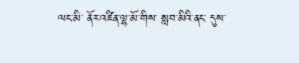ལང་མི་ ནོར་འཛིན་ལྷ་མོ་གིས་ སླབ་མིའི་ནང་ དུས་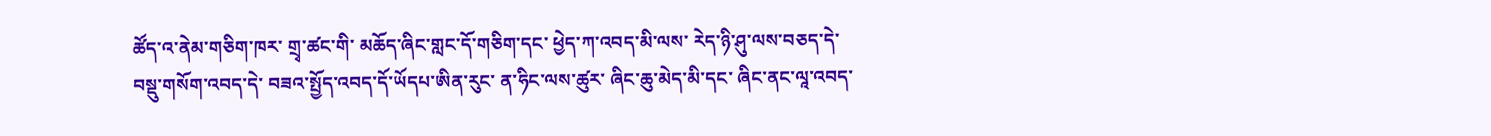ཚོད་འ་ནེམ་གཅིག་ཁར་ གྲྭ་ཚང་གི་ མཆོད་ཞིང་གླང་དོ་གཅིག་དང་ ཕྱེད་ཀ་འབད་མི་ལས་ རེད་ཉི་ཤུ་ལས་བཅད་དེ་ བསྡུ་གསོག་འབད་དེ་ བཟའ་སྤྱོད་འབད་དོ་ཡོདཔ་ཨིན་རུང་ ན་ཧིང་ལས་ཚུར་ ཞིང་ཆུ་མེད་མི་དང་ ཞིང་ནང་ལཱ་འབད་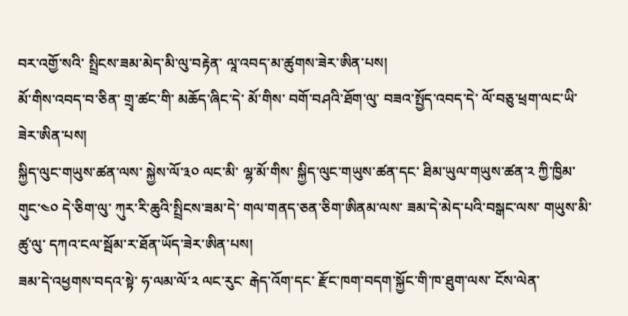བར་འགྱོ་སའི་ སྤྲིངས་ཟམ་མེད་མི་ལུ་བརྟེན་ ལཱ་འབད་མ་ཚུགས་ཟེར་ཨིན་པས།
མོ་གིས་འབད་བ་ཅིན་ གྲྭ་ཚང་གི་ མཆོད་ཞིང་དེ་ མོ་གིས་ བགོ་བཤའི་ཐོག་ལུ་ བཟའ་སྤྱོད་འབད་དེ་ ལོ་བཅུ་ཕྲག་ལང་ཡི་ཟེར་ཨིན་པས།
སྐྱིད་ལུང་གཡུས་ཚན་ལས་ སྐྱེས་ལོ་༣༠ ལང་མི་ ལྷ་མོ་གིས་ སྐྱིད་ལུང་གཡུས་ཚན་དང་ ཐིམ་ཡུལ་གཡུས་ཚན་༢ ཀྱི་ཁྱིམ་གུང་༤༠ དེ་ཅིག་ལུ་ ཀུར་རི་ཆུའི་སྤྲིངས་ཟམ་དེ་ གལ་གནད་ཅན་ཅིག་ཨིནམ་ལས་ ཟམ་དེ་མེད་པའི་བསྒང་ལས་ གཡུས་མི་ཚུ་ལུ་ དཀའ་ངལ་སྦོམ་ར་ཐོན་ཡོད་ཟེར་ཨིན་པས།
ཟམ་དེ་འཕྱགས་བདའ་སྟེ་ ཧ་ལམ་ལོ་༢ ལང་རུང་ རྒེད་འོག་དང་ རྫོང་ཁག་བདག་སྐྱོང་གི་ཁ་ཐུག་ལས་ ངོས་ལེན་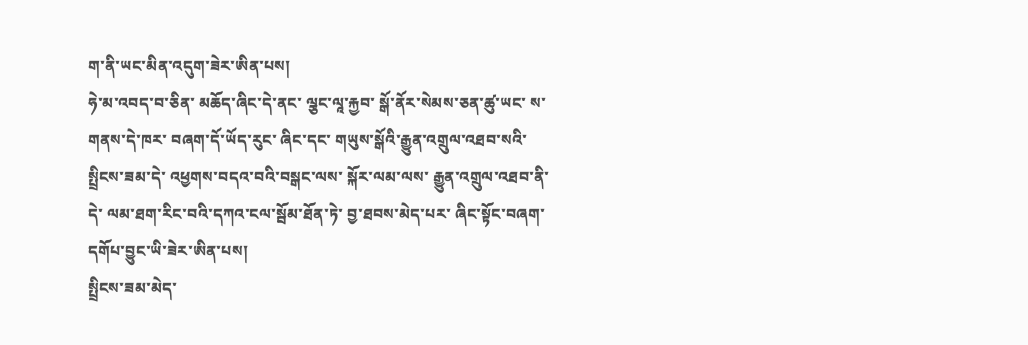ག་ནི་ཡང་མིན་འདུག་ཟེར་ཨིན་པས།
ཧེ་མ་འབད་བ་ཅིན་ མཆོད་ཞིང་དེ་ནང་ ལྕང་ལཱ་རྐྱབ་ སྒོ་ནོར་སེམས་ཅན་ཚུ་ཡང་ ས་གནས་དེ་ཁར་ བཞག་དོ་ཡོད་རུང་ ཞིང་དང་ གཡུས་སྒོའི་རྒྱུན་འགྲུལ་འཐབ་སའི་ སྤྲིངས་ཟམ་དེ་ འཕྱགས་བདའ་བའི་བསྒང་ལས་ སྐོར་ལམ་ལས་ རྒྱུན་འགྲུལ་འཐབ་ནི་དེ་ ལམ་ཐག་རིང་བའི་དཀའ་ངལ་སྦོམ་ཐོན་ཏེ་ བྱ་ཐབས་མེད་པར་ ཞིང་སྟོང་བཞག་དགོཔ་བྱུང་ཡི་ཟེར་ཨིན་པས།
སྤྲིངས་ཟམ་མེད་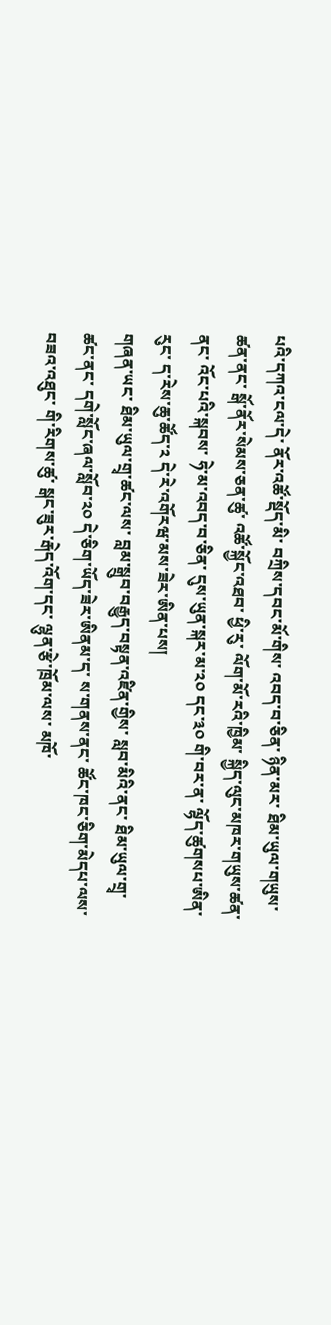པའི་དཀའ་ངལ་དེ་ ནོར་འཚོ་སྡོད་མི་ བཀྲིས་དབང་མོ་གིས་ འབད་བ་ཅིན་ ཉིན་མར་ ཐིམ་ཡུལ་གཡུས་ཚན་ནང་ སྒོ་ནོར་སེམས་ཅན་ཚུ་ འཚོ་སྐྱོང་འཐབ་ ཕྱི་རུ་ ལོག་མོ་རའི་ཁྱིམ་ སྐྱིད་ལུང་མཁར་གཡུས་ཚན་ནང་ འོང་པའི་སྐབས་ ཧེ་མ་འབད་བ་ཅིན་ དུས་ཡུན་སྐར་མ་༢༠ དང་༣༠ གི་བར་ན་ ལྷོད་ཚུགསཔ་ཨིན་རུང་ ད་རེས་ཆུ་ཚོད་༢ དེ་རེ་འགོརཝ་མས་ཟེར་ཨིན་པས།
གཞན་ཡང་ ཐིམ་ཡུལ་གྲྭ་ཚང་ལས་ བླམ་སྒྲུབ་བརྒྱུད་བསྟན་འཛིན་གྱིས་ སླབ་མིའི་ནང་ ཐིམ་ཡུལ་གྲྭ་ཚང་ནང་ དགེ་སློང་ཞལ་སློབ་༢༠ དེ་ཅིག་ཡོད་ཟེར་ཨིནམ་ད་ ས་གནས་ནང་ ཚོང་ཁང་ཅིག་མེདཔ་ལས་ བཟའ་འཐུང་ གི་རིགས་ཚུ་ སྒང་ཟུར་རྒེད་འོག་དང་ ལྷུན་རྩེ་ཁྲོམ་ལས་ མཁོ་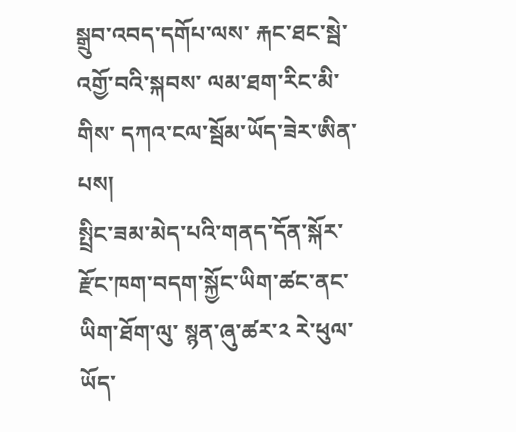སྒྲུབ་འབད་དགོཔ་ལས་ རྐང་ཐང་སྦེ་ འགྱོ་བའི་སྐབས་ ལམ་ཐག་རིང་མི་གིས་ དཀའ་ངལ་སྦོམ་ཡོད་ཟེར་ཨིན་པས།
སྤྲིང་ཟམ་མེད་པའི་གནད་དོན་སྐོར་ རྫོང་ཁག་བདག་སྐྱོང་ཡིག་ཚང་ནང་ ཡིག་ཐོག་ལུ་ སྙན་ཞུ་ཚར་༢ རེ་ཕུལ་ཡོད་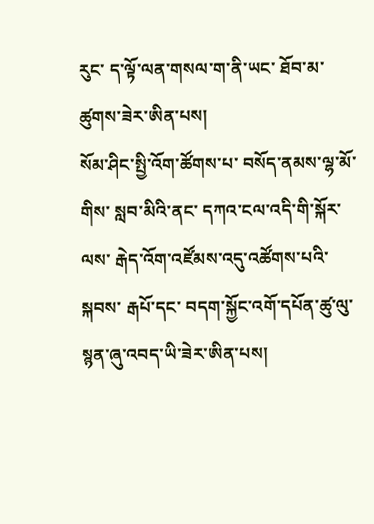རུང་ ད་ལྟོ་ལན་གསལ་ག་ནི་ཡང་ ཐོབ་མ་ཚུགས་ཟེར་ཨིན་པས།
སོམ་ཤིང་སྤྱི་འོག་ཚོགས་པ་ བསོད་ནམས་ལྷ་མོ་གིས་ སླབ་མིའི་ནང་ དཀའ་ངལ་འདི་གི་སྐོར་ལས་ རྒེད་འོག་འཛོམས་འདུ་འཚོགས་པའི་སྐབས་ རྒཔོ་དང་ བདག་སྐྱོང་འགོ་དཔོན་ཚུ་ལུ་ སྙན་ཞུ་འབད་ཡི་ཟེར་ཨིན་པས།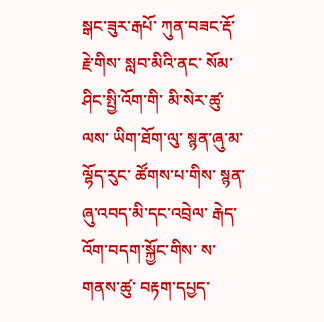སྒང་ཟུར་རྒཔོ་ ཀུན་བཟང་རྡོ་རྗེ་གིས་ སླབ་མིའི་ནང་ སོམ་ཤིང་སྤྱི་འོག་གི་ མི་སེར་ཚུ་ལས་ ཡིག་ཐོག་ལུ་ སྙན་ཞུ་མ་ལྷོད་རུང་ ཚོགས་པ་གིས་ སྙན་ཞུ་འབད་མི་དང་འབྲེལ་ རྒེད་འོག་བདག་སྐྱོང་གིས་ ས་གནས་ཚུ་ བརྟག་དཔྱད་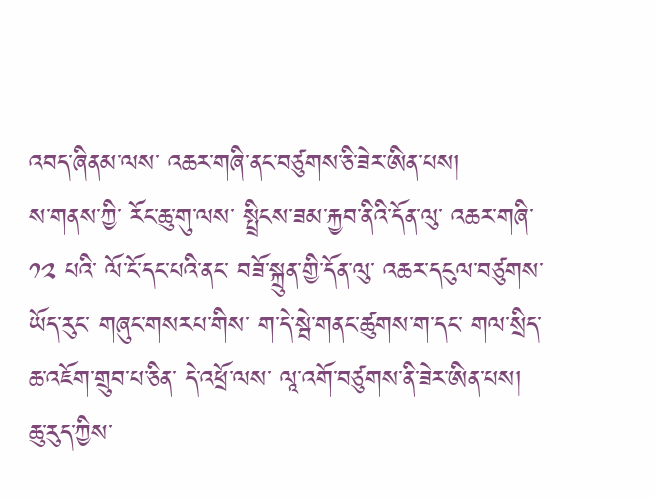འབད་ཞིནམ་ལས་ འཆར་གཞི་ནང་བཙུགས་ཅི་ཟེར་ཨིན་པས།
ས་གནས་ཀྱི་ རོང་ཆུ་གུ་ལས་ སྤྲིངས་ཟམ་རྐྱབ་ནིའི་དོན་ལུ་ འཆར་གཞི་༡༢ པའི་ ལོ་ངོ་དང་པའི་ནང་ བཟོ་སྐྲུན་གྱི་དོན་ལུ་ འཆར་དངུལ་བཙུགས་ཡོད་རུང་ གཞུང་གསརཔ་གིས་ ག་དེ་སྦེ་གནང་ཚུགས་ག་དང་ གལ་སྲིད་ ཆ་འཇོག་གྲུབ་པ་ཅིན་ དེ་འཕྲོ་ལས་ ལཱ་འགོ་བཙུགས་ནི་ཟེར་ཨིན་པས།
ཆུ་རུད་ཀྱིས་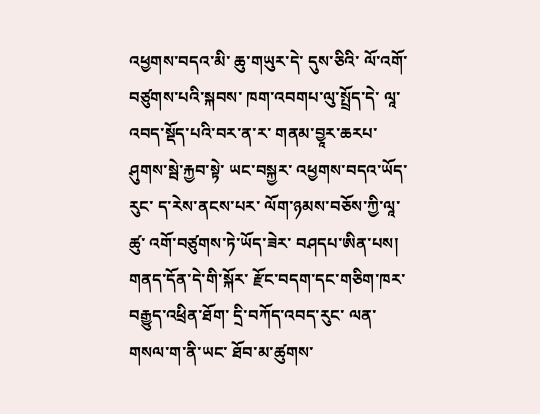འཕྱགས་བདའ་མི་ ཆུ་གཡུར་དེ་ དུས་ཅིའི་ ལོ་འགོ་བཙུགས་པའི་སྐབས་ ཁག་འབགཔ་ལུ་སྤྲོད་དེ་ ལཱ་འབད་སྡོད་པའི་བར་ན་ར་ གནམ་བྱཱར་ཆརཔ་ཤུགས་སྦེ་རྐྱབ་སྟེ་ ཡང་བསྐྱར་ འཕྱགས་བདའ་ཡོད་རུང་ ད་རེས་ནངས་པར་ ལོག་ཉམས་བཅོས་ཀྱི་ལཱ་ཚུ་ འགོ་བཙུགས་ཏེ་ཡོད་ཟེར་ བཤདཔ་ཨིན་པས།
གནད་དོན་དེ་གི་སྐོར་ རྫོང་བདག་དང་གཅིག་ཁར་ བརྒྱུད་འཕྲིན་ཐོག་ དྲི་བཀོད་འབད་རུང་ ལན་གསལ་ག་ནི་ཡང་ ཐོབ་མ་ཚུགས་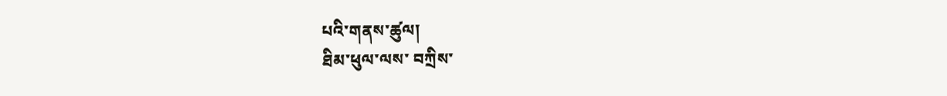པའི་གནས་ཚུལ།
ཐིམ་ཕུལ་ལས་ བཀྲིས་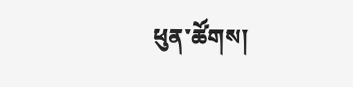ཕུན་ཚོགས།